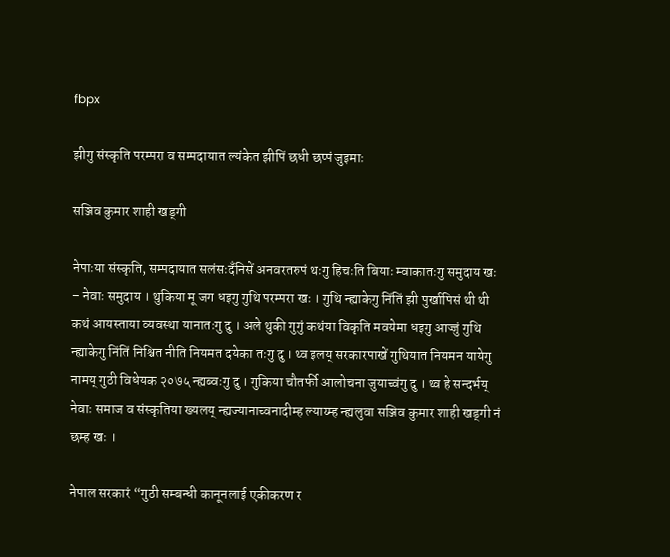fbpx

झीगु संस्कृति परम्परा व सम्पदायात ल्यंकेत झीपिं छधी छप्पं जुइमाः

सञ्जिव कुमार शाही खड्गी

नेपाःया संस्कृति, सम्पदायात सलंसःदँनिसें अनवरतरुपं थःगु हिचःति बियाः म्वाकातःगु समुदाय खः – नेवाः समुदाय । थुकिया मू जग धइगु गुथि परम्परा खः । गुथि न्ह्याकेगु निंतिं झी पुर्खापिसं थी थी कथं आयस्ताया व्यवस्था यानातःगु दु । अले थुकी गुगुं कथंया विकृति मवयेमा धइगु आज्जुं गुथि न्ह्याकेगु निंतिं निश्चित नीति नियमत दयेका तःगु दु । थ्व इलय् सरकारपाखें गुथियात नियमन यायेगु नामय् गुठी विधेयक २०७५ न्ह्यब्वःगु दु । गुकिया चौतर्फी आलोचना जुयाच्वंगु दु । थ्व हे सन्दर्भय् नेवाः समाज व संस्कृतिया ख्यलय् न्ह्यज्यानाच्वनादीम्ह ल्याय्म्ह न्ह्यलुवा सञ्जिव कुमार शाही खड्गी नं छम्ह खः ।

नेपाल सरकारं “गुठी सम्बन्धी कानूनलाई एकीकरण र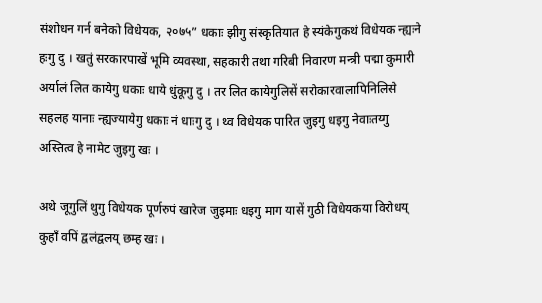संशोधन गर्न बनेको विधेयक, २०७५” धकाः झीगु संस्कृतियात हे स्यंकेगुकथं विधेयक न्ह्यःने हःगु दु । खतुं सरकारपाखें भूमि व्यवस्था, सहकारी तथा गरिबी निवारण मन्त्री पद्मा कुमारी अर्यालं लित कायेगु धकाः धाये धुंकूगु दु । तर लित कायेगुलिसें सरोकारवालापिनिलिसे सहलह यानाः न्ह्यज्यायेगु धकाः नं धाःगु दु । थ्व विधेयक पारित जुइगु धइगु नेवाःतय्गु अस्तित्व हे नामेट जुइगु खः ।

अथे जूगुलिं थुगु विधेयक पूर्णरुपं खारेज जुइमाः धइगु माग यासें गुठी विधेयकया विरोधय् कुहाँ वपिं द्वलंद्वलय् छम्ह खः ।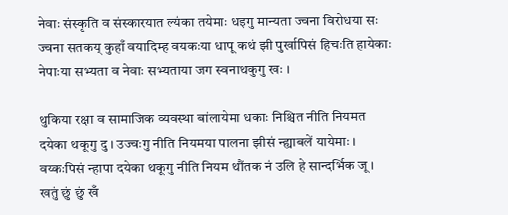नेवाः संस्कृति व संस्कारयात ल्यंका तयेमाः धइगु मान्यता ज्वना विरोधया सः ज्वना सतकय् कुहाँ वयादिम्ह वयकःया धापू कथं झी पुर्खापिसं हिचःति हायेकाः नेपाःया सभ्यता व नेवाः सभ्यताया जग स्वनाथकुगु खः ।

थुकिया रक्षा व सामाजिक व्यवस्था बांलायेमा धकाः निश्चित नीति नियमत दयेका थकूगु दु । उज्वःगु नीति नियमया पालना झीसं न्ह्याबलें यायेमाः । वय्कःपिसं न्हापा दयेका थकूगु नीति नियम थौंतक नं उलि हे सान्दर्भिक जू । खतुं छुं छुं खँ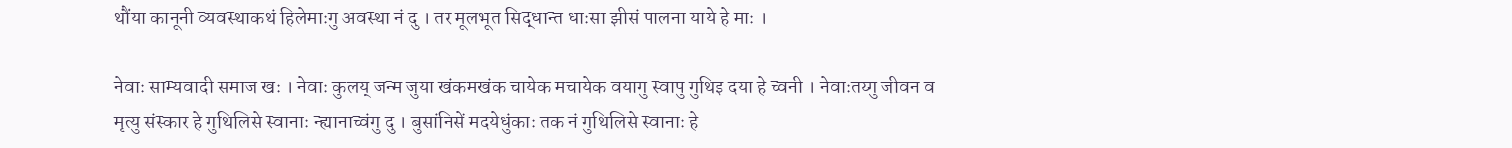थौंया कानूनी व्यवस्थाकथं हिलेमाःगु अवस्था नं दु । तर मूलभूत सिद्धान्त धाःसा झीसं पालना याये हे माः ।

नेवाः साम्यवादी समाज खः । नेवाः कुलय् जन्म जुया खंकमखंक चायेक मचायेक वयागु स्वापु गुथिइ दया हे च्वनी । नेवाःतय्गु जीवन व मृत्यु संस्कार हे गुथिलिसे स्वानाः न्ह्यानाच्वंगु दु । बुसांनिसें मदयेधुंकाः तक नं गुथिलिसे स्वानाः हे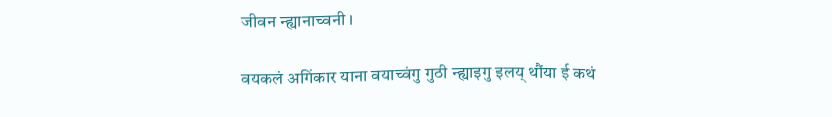जीवन न्ह्यानाच्वनी ।

वयकलं अगिंकार याना वयाच्वंगु गुठी न्ह्याइगु इलय् थौंया ई कथं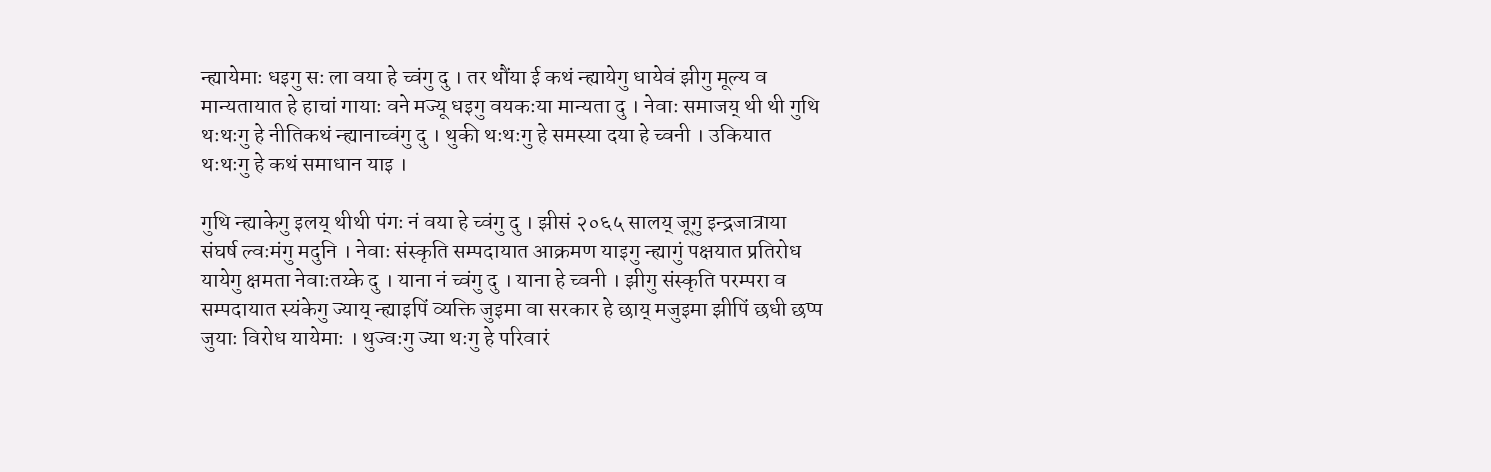न्ह्यायेमाः धइगु सः ला वया हे च्वंगु दु । तर थौंया ई कथं न्ह्यायेगु धायेवं झीगु मूल्य व मान्यतायात हे हाचां गायाः वने मज्यू धइगु वयकःया मान्यता दु । नेवाः समाजय् थी थी गुथि थःथःगु हे नीतिकथं न्ह्यानाच्वंगु दु । थुकी थःथःगु हे समस्या दया हे च्वनी । उकियात थःथःगु हे कथं समाधान याइ ।

गुथि न्ह्याकेगु इलय् थीथी पंगः नं वया हे च्वंगु दु । झीसं २०६५ सालय् जूगु इन्द्रजात्राया संघर्ष ल्वःमंगु मदुनि । नेवाः संस्कृति सम्पदायात आक्रमण याइगु न्ह्यागुं पक्षयात प्रतिरोध यायेगु क्षमता नेवाःतय्के दु । याना नं च्वंगु दु । याना हे च्वनी । झीगु संस्कृति परम्परा व सम्पदायात स्यंकेगु ज्याय् न्ह्याइपिं व्यक्ति जुइमा वा सरकार हे छाय् मजुइमा झीपिं छधी छप्प जुयाः विरोध यायेमाः । थुज्वःगु ज्या थःगु हे परिवारं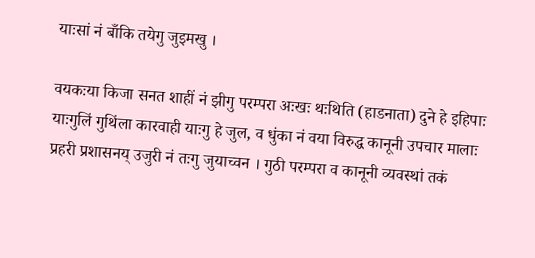याःसां नं बाँकि तयेगु जुइमखु ।

वयकःया किजा सनत शाहीं नं झीगु परम्परा अःखः थःथिति (हाडनाता) दुने हे इहिपाः याःगुलिं गुथिंला कारवाही याःगु हे जुल, व धुंका नं वया विरुद्ध कानूनी उपचार मालाः प्रहरी प्रशासनय् उजुरी नं तःगु जुयाच्वन । गुठी परम्परा व कानूनी व्यवस्थां तकं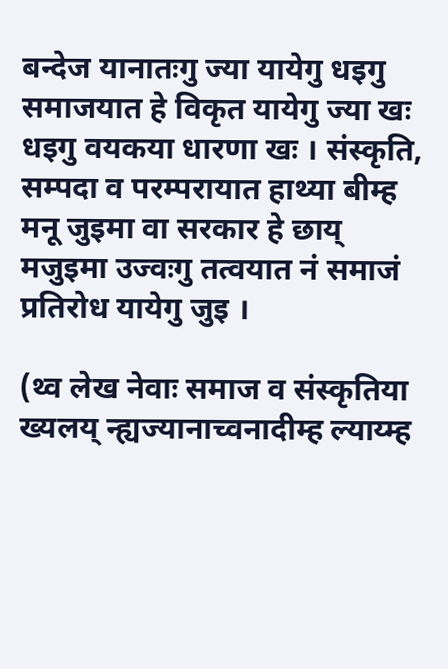बन्देज यानातःगु ज्या यायेगु धइगु समाजयात हे विकृत यायेगु ज्या खः धइगु वयकया धारणा खः । संस्कृति, सम्पदा व परम्परायात हाथ्या बीम्ह मनू जुइमा वा सरकार हे छाय् मजुइमा उज्वःगु तत्वयात नं समाजं प्रतिरोध यायेगु जुइ ।

(थ्व लेख नेवाः समाज व संस्कृतिया ख्यलय् न्ह्यज्यानाच्वनादीम्ह ल्याय्म्ह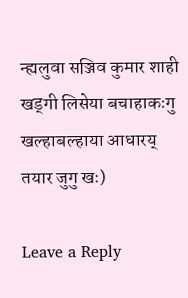न्ह्यलुवा सञ्जिव कुमार शाही खड्गी लिसेया बचाहाकःगु खल्हाबल्हाया आधारय् तयार जुगु खः)

Leave a Reply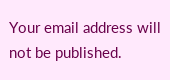Your email address will not be published.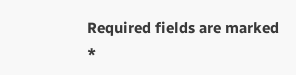Required fields are marked *